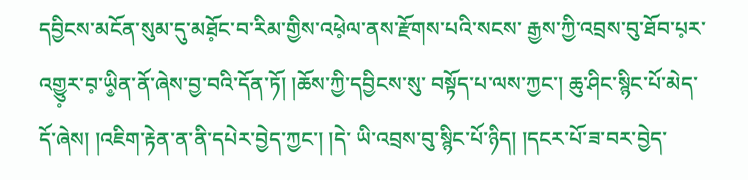དབྱིངས་མངོན་སུམ་དུ་མཐོ༷ང་བ་རིམ་གྱིས་འཕེ༷ལ་ནས་རྫོགས་པའི་སངས་ རྒྱས་ཀྱི་འབྲས་བུ་ཐོབ་པ༷ར་འགྱུ༷ར་བ༷་ཡི༵ན་ནོ་ཞེས་བྱ་བའི་དོན་ཏོ། །ཆོས་ཀྱི་དབྱིངས་སུ་ བསྟོད་པ་ལས་ཀྱང་། ཆུ་ཤིང་སྙིང་པོ་མེད་དོ་ཞེས། །འཇིག་རྟེན་ན་ནི་དཔེར་བྱེད་ཀྱང་། །དེ་ ཡི་འབྲས་བུ་སྙིང་པོ་ཉིད། །དངར་པོ་ཟ་བར་བྱེད་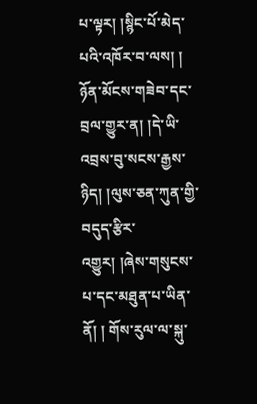པ་ལྟར། །སྙིང་པོ་མེད་པའི་འཁོར་བ་ལས། ། ཉོན་མོངས་གཟེབ་དང་བྲལ་གྱུར་ན། །དེ་ཡི་འབྲས་བུ་སངས་རྒྱས་ཉིད། །ལུས་ཅན་ཀུན་གྱི་ བདུད་རྩིར་འགྱུར། །ཞེས་གསུངས་པ་དང་མཐུན་པ་ཡིན་ནོ། ། གོས་རུལ་ལ་སྐུ་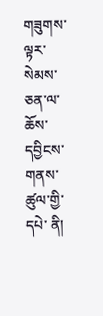གཟུགས་ལྟར་སེམས་ཅན་ལ་ཆོས་དབྱིངས་གནས་ཚུལ་གྱི་དཔེ་ ནི།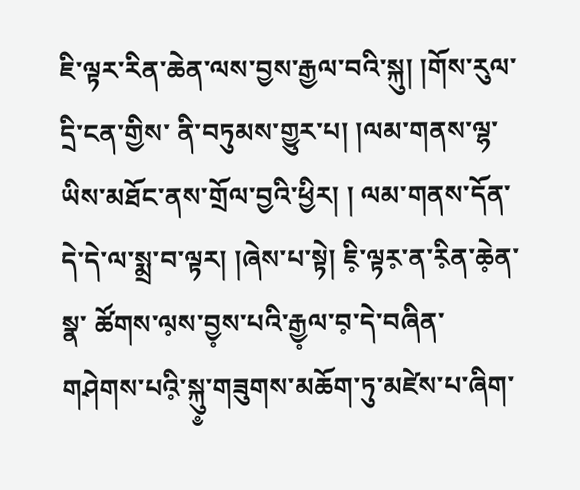ཇི་ལྟར་རིན་ཆེན་ལས་བྱས་རྒྱལ་བའི་སྐུ། །གོས་རུལ་དྲི་ངན་གྱིས་ ནི་བཏུམས་གྱུར་པ། །ལམ་གནས་ལྷ་ཡིས་མཐོང་ནས་གྲོལ་བྱའི་ཕྱིར། ། ལམ་གནས་དོན་དེ་དེ་ལ་སྨྲ་བ་ལྟར། །ཞེས་པ་སྟེ། ཇི༷་ལྟར༷་ན་རི༷ན་ཆེ༷ན་སྣ་ ཚོགས་ལ༷ས་བྱ༷ས་པའི་རྒྱ༷ལ་བ༷་དེ་བཞིན་གཤེགས་པའི༷་སྐུ༵་གཟུགས་མཆོག་ཏུ་མཛེས་པ་ཞིག་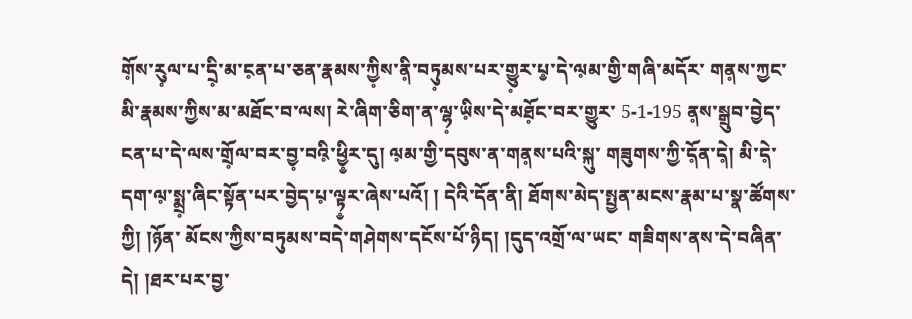གོ༷ས་རུ༷ལ་པ་དྲི༷་མ་ང༷ན་པ་ཅན་རྣམས་ཀྱི༷ས་ནི༷་བཏུ༷མས་པར་གྱུ༷ར་པ༵་དེ་ལ༷མ་གྱི་གཞི་མདོར་ གན༷ས་ཀྱང་མི་རྣམས་ཀྱིས་མ་མཐོང་བ་ལས། རེ་ཞིག་ཅིག་ན་ལྷ༷་ཡི༷ས་དེ་མཐོ༷ང་བར་གྱུར་ 5-1-195 ན༷ས་སྒྲུབ་བྱེད་ངན་པ་དེ་ལས་གྲོ༷ལ་བར་བྱ༷་བའི༷་ཕྱི༵ར་དུ། ལ༷མ་གྱི་དབུས་ན་གན༷ས་པའི་སྐུ་ གཟུགས་ཀྱི་དོ༷ན་དེ༷། མི་དེ༷་དག་ལ༷་སྨྲ༷་ཞིང་སྟོན་པར་བྱེད་པ༷་ལྟ༵ར་ཞེས་པའོ། ། དེའི་དོན་ནི། ཐོགས་མེད་སྤྱན་མངས་རྣམ་པ་སྣ་ཚོགས་ཀྱི། །ཉོན་ མོངས་ཀྱིས་བཏུམས་བདེ་གཤེགས་དངོས་པོ་ཉིད། །དུད་འགྲོ་ལ་ཡང་ གཟིགས་ནས་དེ་བཞིན་དེ། །ཐར་པར་བྱ་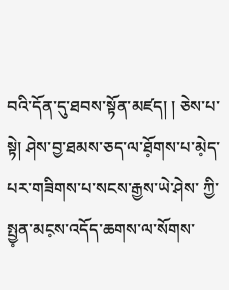བའི་དོན་དུ་ཐབས་སྟོན་མཛད། ། ཅེས་པ་སྟེ། ཤེས་བྱ་ཐམས་ཅད་ལ་ཐོ༷གས་པ་མེ༷ད་པར་གཟིགས་པ་སངས་རྒྱས་ཡེ་ཤེས་ ཀྱི་སྤྱ༷ན་མང༷ས་འདོད་ཆགས་ལ་སོགས་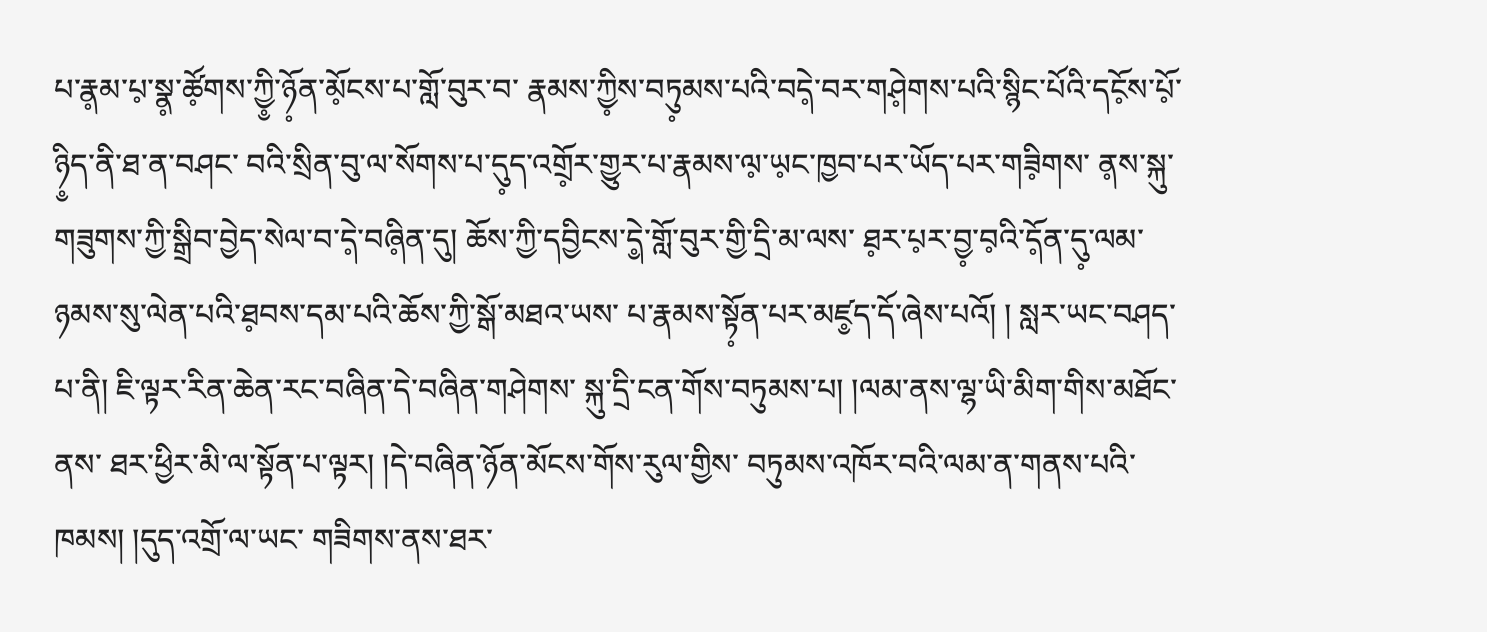པ་རྣ༷མ་པ༷་སྣ༷་ཚོ༷གས་ཀྱི༵་ཉོ༷ན་མོ༷ངས་པ་གློ་བུར་བ་ རྣམས་ཀྱི༷ས་བཏུ༷མས་པའི་བདེ༷་བར་གཤེ༷གས་པའི་སྙིང་པོའི་དངོ༷ས་པོ༷་ཉི༵ད་ནི་ཐ་ན་བཤང་ བའི་སྲིན་བུ་ལ་སོགས་པ་དུ༷ད་འགྲོ༷ར་གྱུར་པ་རྣམས་ལ༷་ཡ༷ང་ཁྱབ་པར་ཡོད་པར་གཟི༷གས་ ན༷ས་སྐུ་གཟུགས་ཀྱི་སྒྲིབ་བྱེད་སེལ་བ་དེ༷་བཞི༷ན་དུ། ཆོས་ཀྱི་དབྱིངས་དེ༵་གློ་བུར་གྱི་དྲི་མ་ལས་ ཐ༷ར་པ༷ར་བྱ༷་བ༷འི་དོ༷ན་དུ༷་ལམ་ཉམས་སུ་ལེན་པའི་ཐ༷བས་དམ་པའི་ཆོས་ཀྱི་སྒོ་མཐའ་ཡས་ པ་རྣམས་སྟོ༷ན་པར་མཛ༵ད་དོ་ཞེས་པའོ། ། སླར་ཡང་བཤད་པ་ནི། ཇི་ལྟར་རིན་ཆེན་རང་བཞིན་དེ་བཞིན་གཤེགས་ སྐུ་དྲི་ངན་གོས་བཏུམས་པ། །ལམ་ནས་ལྷ་ཡི་མིག་གིས་མཐོང་ནས་ ཐར་ཕྱིར་མི་ལ་སྟོན་པ་ལྟར། །དེ་བཞིན་ཉོན་མོངས་གོས་རུལ་གྱིས་ བཏུམས་འཁོར་བའི་ལམ་ན་གནས་པའི་ཁམས། །དུད་འགྲོ་ལ་ཡང་ གཟིགས་ནས་ཐར་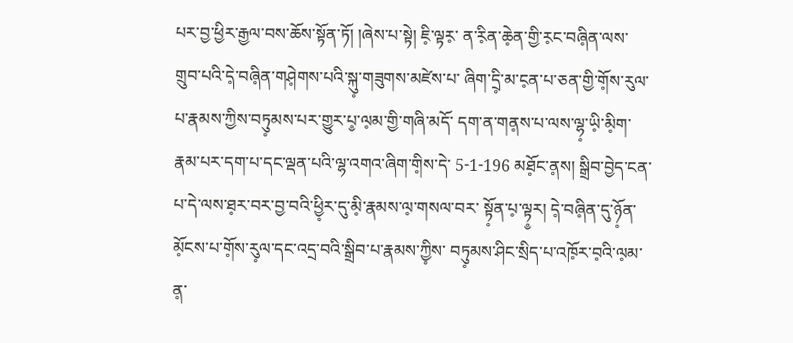པར་བྱ་ཕྱིར་རྒྱལ་བས་ཆོས་སྟོན་ཏོ། །ཞེས་པ་སྟེ། ཇི༷་ལྟར༷་ ན་རི༷ན་ཆེ༷ན་གྱི་ར༷ང་བཞི༷ན་ལས་གྲུབ་པའི་དེ༷་བཞི༷ན་གཤེ༷གས་པའི་སྐུ༷་གཟུགས་མཛེས་པ་ ཞིག་དྲི༷་མ་ང༷ན་པ་ཅན་གྱི་གོ༷ས་རུལ་པ་རྣམས་ཀྱིས་བཏུ༷མས་པར་གྱུར་པ༵་ལ༷མ་གྱི་གཞི་མདོ་ དག་ན་གན༷ས་པ་ལས་ལྷ༷་ཡི༷་མི༷ག་རྣམ་པར་དག་པ་དང་ལྡན་པའི་ལྷ་འགའ་ཞིག་གི༷ས་དེ་ 5-1-196 མཐོ༷ང་ན༷ས། སྒྲིབ་བྱེད་ངན་པ་དེ་ལས་ཐ༷ར་བར་བྱ་བའི་ཕྱི༷ར་དུ་མི༷་རྣམས་ལ༷་གསལ་བར་ སྟོ༷ན་པ༷་ལྟ༵ར། དེ༷་བཞི༷ན་དུ་ཉོ༷ན་མོ༷ངས་པ་གོ༷ས་རུ༷ལ་དང་འདྲ་བའི་སྒྲིབ་པ་རྣམས་ཀྱི༷ས་ བཏུ༷མས་ཤིང་སྲིད་པ་འཁོ༷ར་བ༷འི་ལ༷མ་ན༷་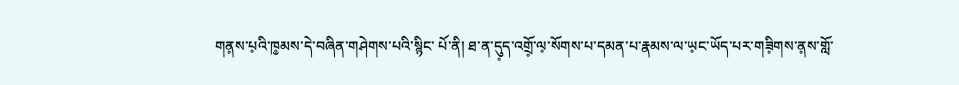གན༷ས་པ༷འི་ཁ༵མས་དེ་བཞིན་གཤེགས་པའི་སྙིང་ པོ་ནི། ཐ་ན་དུ༷ད་འགྲོ༷་ལ༷་སོགས་པ་དམན་པ་རྣམས་ལ་ཡ༷ང་ཡོད་པར་གཟི༷གས་ན༷ས་གློ་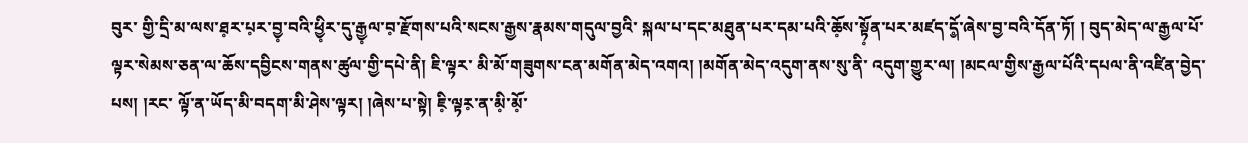བུར་ གྱི་དྲི་མ་ལས་ཐ༷ར་པ༷ར་བྱ༷་བའི་ཕྱི༷ར་དུ་རྒྱ༷ལ་བ༷་རྫོགས་པའི་སངས་རྒྱས་རྣམས་གདུལ་བྱའི་ སྐལ་པ་དང་མཐུན་པར་དམ་པའི་ཆོ༷ས་སྟོ༷ན་པར་མཛད་དོ༵་ཞེས་བྱ་བའི་དོན་ཏོ། ། བུད་མེད་ལ་རྒྱལ་པོ་ལྟར་སེམས་ཅན་ལ་ཆོས་དབྱིངས་གནས་ཚུལ་གྱི་དཔེ་ནི། ཇི་ལྟར་ མི་མོ་གཟུགས་ངན་མགོན་མེད་འགའ། །མགོན་མེད་འདུག་ནས་སུ་ནི་ འདུག་གྱུར་ལ། །མངལ་གྱིས་རྒྱལ་པོའི་དཔལ་ནི་འཛིན་བྱེད་པས། །རང་ ལྟོ་ན་ཡོད་མི་བདག་མི་ཤེས་ལྟར། །ཞེས་པ་སྟེ། ཇི༷་ལྟར༷་ན་མི༷་མོ༷་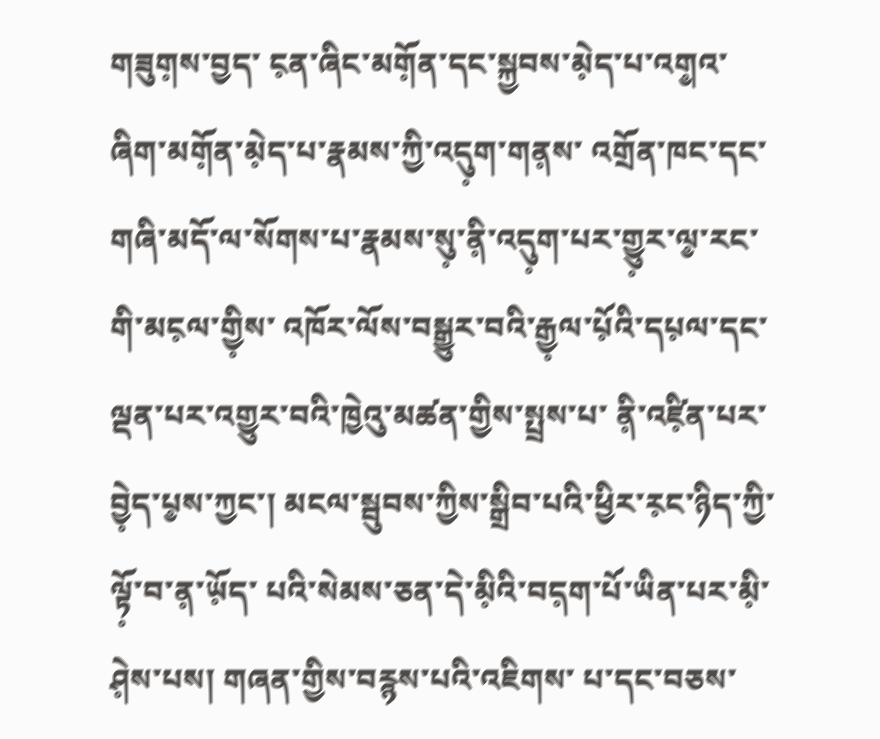གཟུག༷ས་བྱད་ ང༷ན་ཞིང་མགོ༷ན་དང་སྐྱབས་མེ༷ད་པ་འག༵འ་ཞིག་མགོ༷ན་མེ༷ད་པ་རྣམས་ཀྱི་འདུ༷ག་གན༷ས་ འགྲོན་ཁང་དང་གཞི་མདོ་ལ་སོགས་པ་རྣམས་སུ༷་ནི༷་འདུ༷ག་པར་གྱུ༷ར་ལ༵་རང་གི་མང༷ལ་གྱི༷ས་ འཁོར་ལོས་བསྒྱུར་བའི་རྒྱ༷ལ་པོ༷འི་དཔ༷ལ་དང་ལྡན་པར་འགྱུར་བའི་ཁྱེའུ་མཚན་གྱིས་སྤྲས་པ་ ནི༷་འཛི༷ན་པར་བྱེ༷ད་པ༵ས་ཀྱང་། མངལ་སྦུབས་ཀྱིས་སྒྲིབ་པའི་ཕྱིར་ར༷ང་ཉིད་ཀྱི་ལྟོ༷་བ་ན༷་ཡོ༷ད་ པའི་སེམས་ཅན་དེ་མི༷འི་བད༷ག་པོ་ཡིན་པར་མི༷་ཤེ༷ས་པས། གཞན་གྱིས་བརྙས་པའི་འཇིགས་ པ་དང་བཅས་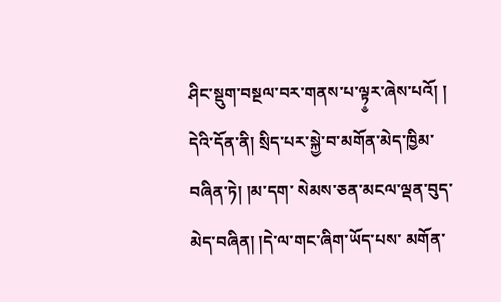ཤིང་སྡུག་བསྔལ་བར་གནས་པ་ལྟ༵ར་ཞེས་པའོ། ། དེའི་དོན་ནི། སྲིད་པར་སྐྱེ་བ་མགོན་མེད་ཁྱིམ་བཞིན་ཏེ། །མ་དག་ སེམས་ཅན་མངལ་ལྡན་བུད་མེད་བཞིན། །དེ་ལ་གང་ཞིག་ཡོད་པས་ མགོན་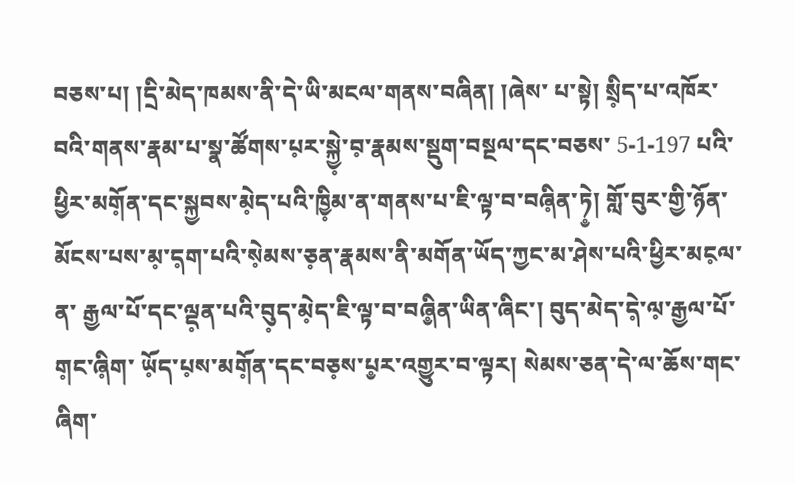བཅས་པ། །དྲི་མེད་ཁམས་ནི་དེ་ཡི་མངལ་གནས་བཞིན། །ཞེས་ པ་སྟེ། སྲི༷ད་པ་འཁོར་བའི་གནས་རྣམ་པ་སྣ་ཚོགས་པ༷ར་སྐྱེ༷་བ༷་རྣམས་སྡུག་བསྔལ་དང་བཅས་ 5-1-197 པའི་ཕྱིར་མགོ༷ན་དང་སྐྱབས་མེ༷ད་པའི་ཁྱི༷མ་ན་གནས་པ་ཇི་ལྟ་བ་བཞི༷ན་ཏེ༵། གློ་བུར་གྱི་ཉོན་ མོངས་པས་མ༷་ད༷ག་པའི་སེ༷མས་ཅ༷ན་རྣམས་ནི་མགོན་ཡོད་ཀྱང་མ་ཤེས་པའི་ཕྱིར་མང༷ལ་ན་ རྒྱལ་པོ་དང་ལྡ༷ན་པའི་བུ༷ད་མེ༷ད་ཇི་ལྟ་བ་བཞི༵ན་ཡིན་ཞིང་། བུད་མེད་དེ༷་ལ༷་རྒྱལ་པོ་ག༷ང་ཞི༷ག་ ཡོ༷ད་པ༷ས་མགོ༷ན་དང་བཅ༷ས་པ༵ར་འགྱུར་བ་ལྟར། སེམས་ཅན་དེ་ལ་ཆོས་གང་ཞིག་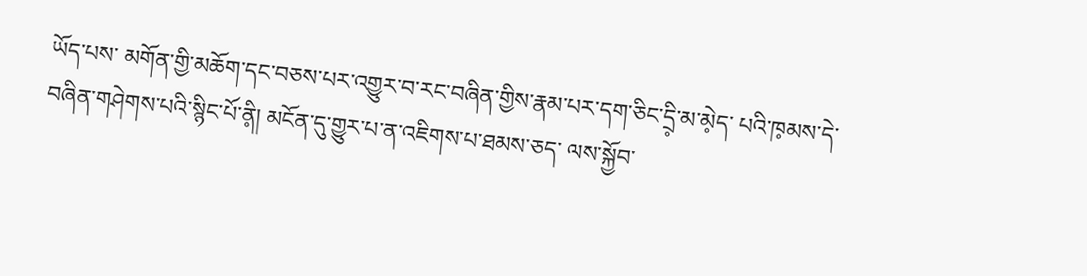ཡོད་པས་ མགོན་གྱི་མཆོག་དང་བཅས་པར་འགྱུར་བ་རང་བཞིན་གྱིས་རྣམ་པར་དག་ཅིང་དྲི༷་མ་མེ༷ད་ པའི་ཁ༷མས་དེ་བཞིན་གཤེགས་པའི་སྙིང་པོ་ནི༷། མངོན་དུ་གྱུར་པ་ན་འཇིགས་པ་ཐམས་ཅད་ ལས་སྐྱོབ་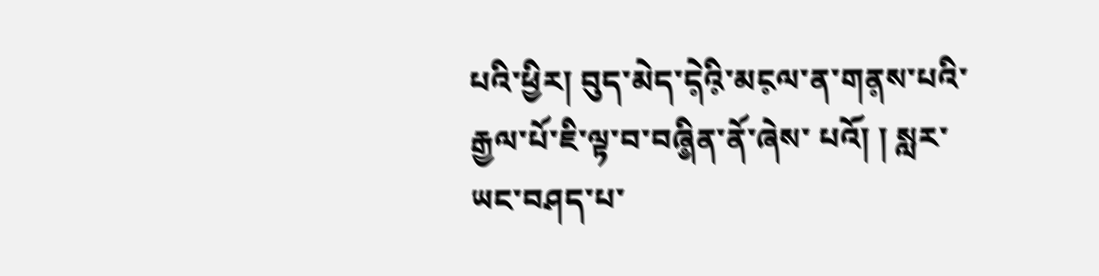པའི་ཕྱིར། བུད་མེད་དེ༷འི༷་མང༷ལ་ན་གན༷ས་པའི་རྒྱལ་པོ་ཇི་ལྟ་བ་བཞི༵ན་ནོ་ཞེས་ པའོ། ། སླར་ཡང་བཤད་པ་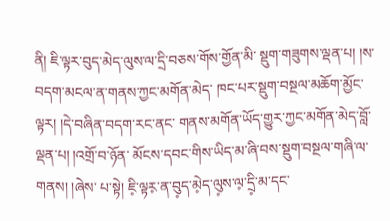ནི། ཇི་ལྟར་བུད་མེད་ལུས་ལ་དྲི་བཅས་གོས་གྱོན་མི་ སྡུག་གཟུགས་ལྡན་པ། །ས་བདག་མངལ་ན་གནས་ཀྱང་མགོན་མེད་ ཁང་པར་སྡུག་བསྔལ་མཆོག་མྱོང་ལྟར། །དེ་བཞིན་བདག་རང་ནང་ གནས་མགོན་ཡོད་གྱུར་ཀྱང་མགོན་མེད་བློ་ལྡན་པ། །འགྲོ་བ་ཉོན་ མོངས་དབང་གིས་ཡིད་མ་ཞི་བས་སྡུག་བསྔལ་གཞི་ལ་གནས། །ཞེས་ པ་སྟེ། ཇི༷་ལྟར༷་ན་བུ༷ད་མེ༷ད་ལུ༷ས་ལ༷་དྲི༷་མ་དང་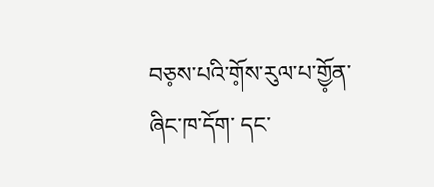བཅ༷ས་པའི་གོ༷ས་རུལ་པ་གྱོ༷ན་ཞིང་ཁ་དོག་ དང་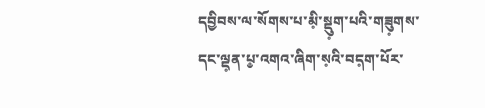དབྱིབས་ལ་སོགས་པ་མི༷་སྡུ༷ག་པའི་གཟུ༷གས་དང་ལྡ༷ན་པ༵་འགའ་ཞིག་ས༷འི་བད༷ག་པོར་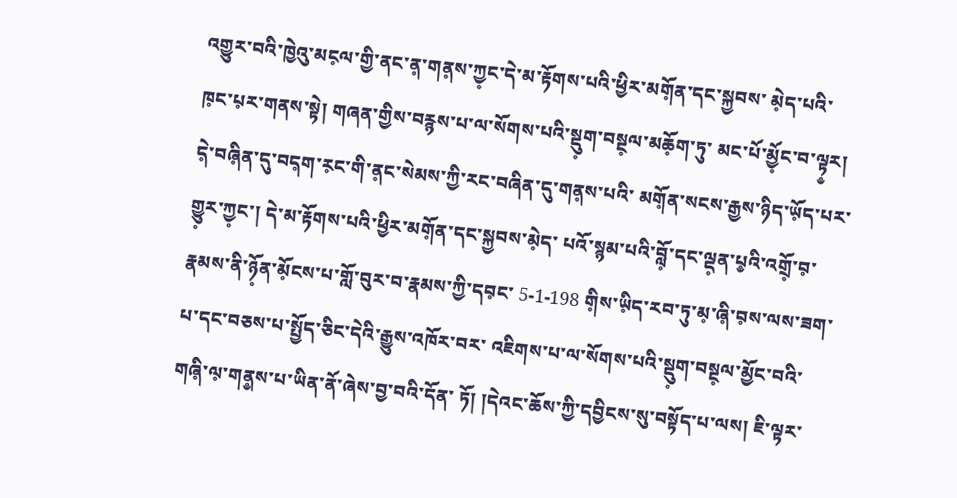འགྱུར་བའི་ཁྱེའུ་མང༷ལ་གྱི་ནང་ན༷་གན༷ས་ཀྱ༷ང་དེ་མ་རྟོགས་པའི་ཕྱིར་མགོ༷ན་དང་སྐྱབས་ མེ༷ད་པའི་ཁ༷ང་པ༷ར་གནས་སྟེ། གཞན་གྱིས་བརྙས་པ་ལ་སོགས་པའི་སྡུ༷ག་བསྔ༷ལ་མཆོ༷ག་ཏུ་ མང་པོ་མྱོ༷ང་བ་ལྟ༵ར། དེ༷་བཞི༷ན་དུ་བད༷ག་ར༷ང་གི་ན༷ང་སེམས་ཀྱི་རང་བཞིན་དུ་གན༷ས་པའི་ མགོ༷ན་སངས་རྒྱས་ཉིད་ཡོ༷ད་པར་གྱུ༷ར་ཀྱ༷ང་། དེ་མ་རྟོགས་པའི་ཕྱིར་མགོ༷ན་དང་སྐྱབས་མེ༷ད་ པའོ་སྙམ་པའི་བློ༷་དང་ལྡ༷ན་པ༵འི་འགྲོ༷་བ༷་རྣམས་ནི་ཉོ༷ན་མོ༷ངས་པ་གློ་བུར་བ་རྣམས་ཀྱི་དབ༷ང་ 5-1-198 གི༷ས་ཡི༷ད་རབ་ཏུ་མ༷་ཞི༷་བ༷ས་ལས་ཟག་པ་དང་བཅས་པ་སྤྱོད་ཅིང་དེའི་རྒྱུས་འཁོར་བར་ འཇིགས་པ་ལ་སོགས་པའི་སྡུ༷ག་བསྔ༷ལ་མྱོང་བའི་གཞི༷་ལ༷་གན༵ས་པ་ཡིན་ནོ་ཞེས་བྱ་བའི་དོན་ ཏོ། །དེའང་ཆོས་ཀྱི་དབྱིངས་སུ་བསྟོད་པ་ལས། ཇི་ལྟར་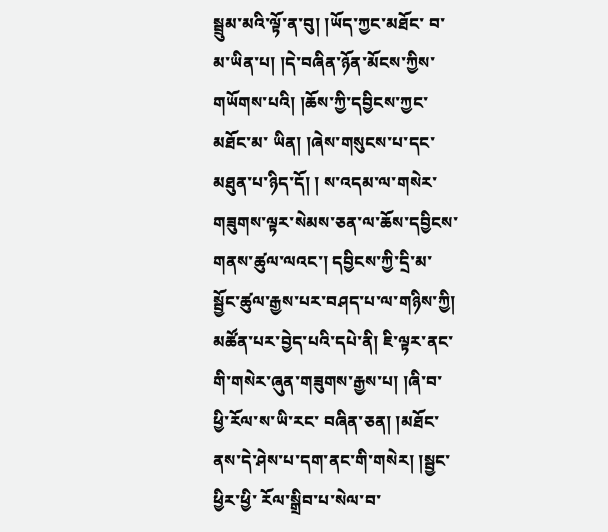སྦྲུམ་མའི་ལྟོ་ན་བུ། །ཡོད་ཀྱང་མཐོང་ བ་མ་ཡིན་པ། །དེ་བཞིན་ཉོན་མོངས་ཀྱིས་གཡོགས་པའི། །ཆོས་ཀྱི་དབྱིངས་ཀྱང་མཐོང་མ་ ཡིན། །ཞེས་གསུངས་པ་དང་མཐུན་པ་ཉིད་དོ། ། ས་འདམ་ལ་གསེར་གཟུགས་ལྟར་སེམས་ཅན་ལ་ཆོས་དབྱིངས་གནས་ཚུལ་ལའང་། དབྱིངས་ཀྱི་དྲི་མ་སྦྱོང་ཚུལ་རྒྱས་པར་བཤད་པ་ལ་གཉིས་ཀྱི། མཚོན་པར་བྱེད་པའི་དཔེ་ནི། ཇི་ལྟར་ནང་གི་གསེར་ཞུན་གཟུགས་རྒྱས་པ། །ཞི་བ་ཕྱི་རོལ་ས་ཡི་རང་ བཞིན་ཅན། །མཐོང་ནས་དེ་ཤེས་པ་དག་ནང་གི་གསེར། །སྦྱང་ཕྱིར་ཕྱི་ རོལ་སྒྲིབ་པ་སེལ་བ་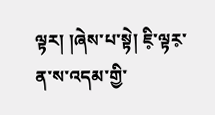ལྟར། །ཞེས་པ་སྟེ། ཇི༷་ལྟར༷་ན་ས་འདམ་གྱི་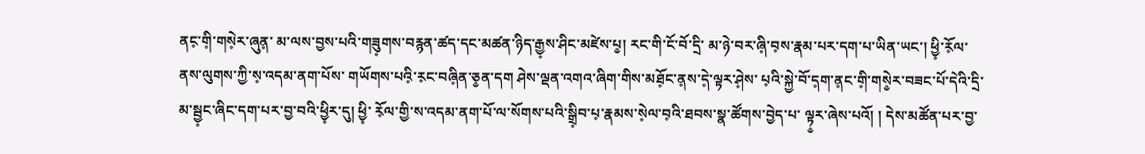ནང༷་གི༷་གསེ༷ར་ཞུན༷་ མ་ལས་བྱས་པའི་གཟུ༷གས་བརྙན་ཚད་དང་མཚན་ཉིད་རྒྱ༷ས་ཤིང་མཛེས་པ༵། རང་གི་ངོ་བོ་དྲི་ མ་ཉེ་བར་ཞི༷་བ༷ས་རྣམ་པར་དག་པ་ཡིན་ཡང་། ཕྱི༷་རོ༷ལ་ནས་ལུགས་ཀྱི་ས༷་འདམ་ནག་པོས་ གཡོགས་པའི༷་ར༷ང་བཞི༷ན་ཅ༵ན་དག ཤེས་ལྡན་འགའ་ཞིག་གིས་མཐོ༷ང་ན༷ས་དེ༷་ལྟར་ཤེ༷ས་ པ༷འི་སྐྱེ་བོ་ད༷ག་ན༷ང་གི༷་གསེ༵ར་བཟང་པོ་དེའི་དྲི་མ་སྦྱ༷ང་ཞིང་དག་པར་བྱ་བའི་ཕྱི༷ར་དུ། ཕྱི༷་ རོ༷ལ་གྱི་ས་འདམ་ནག་པོ་ལ་སོགས་པའི་སྒྲི༷བ་པ༷་རྣམས་སེ༷ལ་བ༷འི་ཐབས་སྣ་ཚོགས་བྱེད་པ་ ལྟ༵ར་ཞེས་པའོ། ། དེས་མཚོན་པར་བྱ་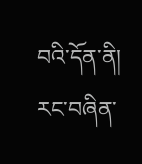བའི་དོན་ནི། རང་བཞིན་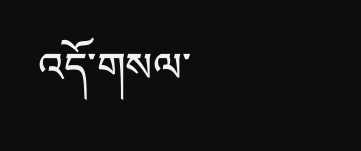འདོ་གསལ་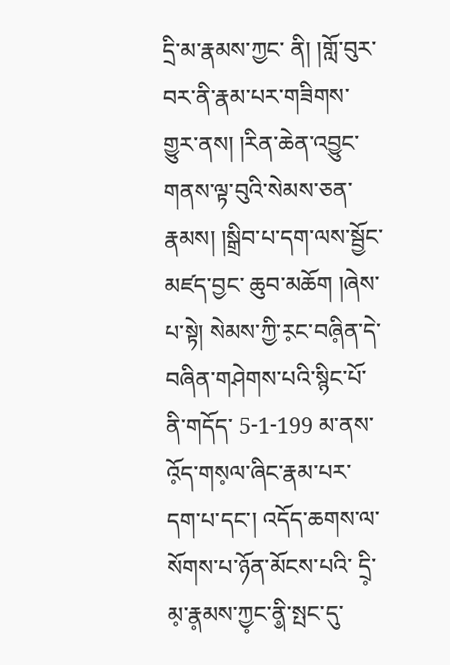དྲི་མ་རྣམས་ཀྱང་ ནི། །གློ་བུར་བར་ནི་རྣམ་པར་གཟིགས་གྱུར་ནས། །རིན་ཆེན་འབྱུང་ གནས་ལྟ་བུའི་སེམས་ཅན་རྣམས། །སྒྲིབ་པ་དག་ལས་སྦྱོང་མཛད་བྱང་ ཆུབ་མཆོག །ཞེས་པ་སྟེ། སེམས་ཀྱི་ར༷ང་བཞི༷ན་དེ་བཞིན་གཤེགས་པའི་སྙིང་པོ་ནི་གདོད་ 5-1-199 མ་ནས་འོ༷ད་གས༷ལ་ཞིང་རྣམ་པར་དག་པ་དང་། འདོད་ཆགས་ལ་སོགས་པ་ཉོན་མོངས་པའི་ དྲི༷་མ༷་རྣ༷མས་ཀྱ༷ང་ནི༵་སྤང་དུ་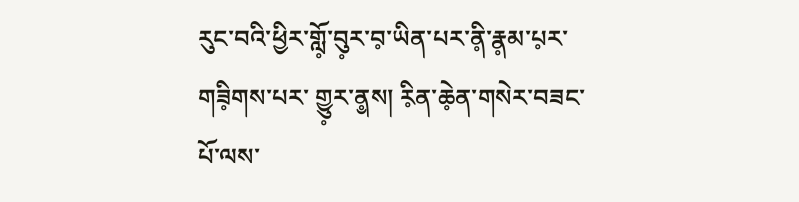རུང་བའི་ཕྱིར་གློ༷་བུ༷ར་བ༷་ཡིན་པར་ནི༷་རྣ༷མ་པ༷ར་གཟི༷གས་པར་ གྱུ༷ར་ན༵ས། རི༷ན་ཆེ༷ན་གསེར་བཟང་པོ་ལས་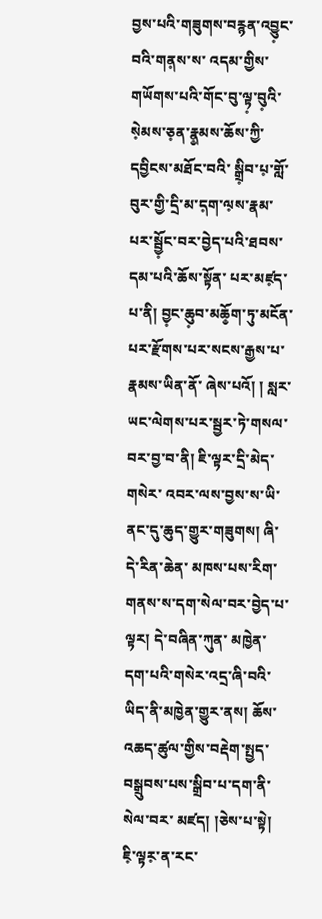བྱས་པའི་གཟུགས་བརྙན་འབྱུ༷ང་བའི་གན༷ས་ས་ འདམ་གྱིས་གཡོགས་པའི་གོང་བུ་ལྟ༷་བུ༷འི་སེ༷མས་ཅ༷ན་རྣ༵མས་ཆོས་ཀྱི་དབྱིངས་མཐོང་བའི་ སྒྲི༷བ་པ༷་གློ་བུར་གྱི་དྲི་མ་ད༷ག་ལ༷ས་རྣམ་པར་སྦྱོ༷ང་བར་བྱེད་པའི་ཐབས་དམ་པའི་ཆོས་སྟོན་ པར་མཛ༷ད་པ་ནི། བྱ༷ང་ཆུ༷བ་མཆོ༵ག་ཏུ་མངོན་པར་རྫོགས་པར་སངས་རྒྱས་པ་རྣམས་ཡིན་ནོ་ ཞེས་པའོ། ། སླར་ཡང་ལེགས་པར་སྦྱར་ཏེ་གསལ་བར་བྱ་བ་ནི། ཇི་ལྟར་དྲི་མེད་གསེར་ འབར་ལས་བྱས་ས་ཡི་ནང་དུ་ཆུད་གྱུར་གཟུགས། ཞི་དེ་རིན་ཆེན་ མཁས་པས་རིག་གནས་ས་དག་སེལ་བར་བྱེད་པ་ལྟར། དེ་བཞིན་ཀུན་ མཁྱེན་དག་པའི་གསེར་འདྲ་ཞི་བའི་ཡིད་ནི་མཁྱེན་གྱུར་ནས། ཆོས་ འཆད་ཚུལ་གྱིས་བརྡེག་སྤྱད་བསྒྲུབས་པས་སྒྲིབ་པ་དག་ནི་སེལ་བར་ མཛད། །ཅེས་པ་སྟེ། ཇི༷་ལྟར༷་ན་རང་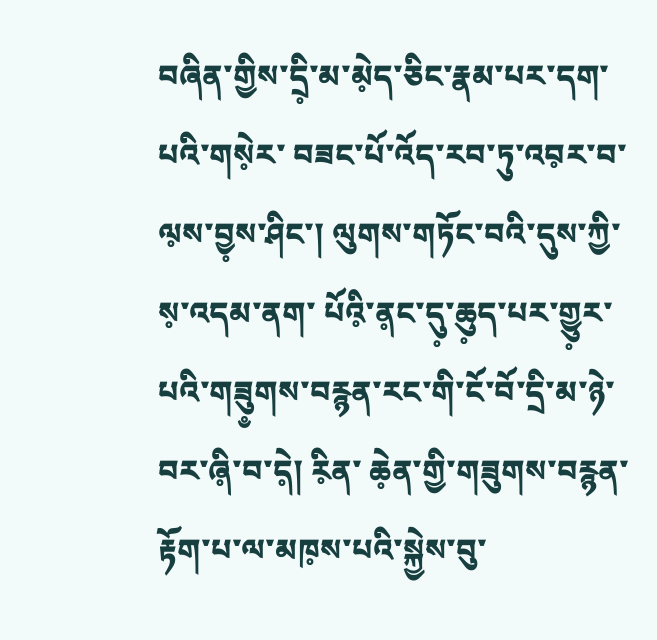བཞིན་གྱིས་དྲི༷་མ་མེ༷ད་ཅིང་རྣམ་པར་དག་པའི་གསེ༷ར་ བཟང་པོ་འོད་རབ་ཏུ་འབ༷ར་བ་ལ༷ས་བྱ༷ས་ཤིང་། ལུགས་གཏོང་བའི་དུས་ཀྱི་ས༷་འདམ་ནག་ པོའི༷་ན༷ང་དུ༷་ཆུ༷ད་པར་གྱུ༷ར་པའི་གཟུ༵གས་བརྙན་རང་གི་ངོ་བོ་དྲི་མ་ཉེ་བར་ཞི༷་བ་དེ༷། རི༷ན་ ཆེ༷ན་གྱི་གཟུགས་བརྙན་རྟོག་པ་ལ་མཁ༷ས་པའི་སྐྱེས་བུ་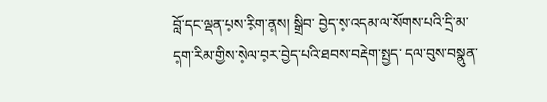བློ་དང་ལྡན་པ༷ས་རི༷ག་ན༷ས། སྒྲིབ་ བྱེད་ས༷་འདམ་ལ་སོགས་པའི་དྲི་མ་ད༷ག་རིམ་གྱིས་སེ༷ལ་བ༷ར་བྱེད་པའི་ཐབས་བརྡེག་སྤྱད་ དལ་བུས་བསྣུན་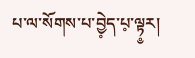པ་ལ་སོགས་པ་བྱེ༷ད་པ༷་ལྟ༵ར།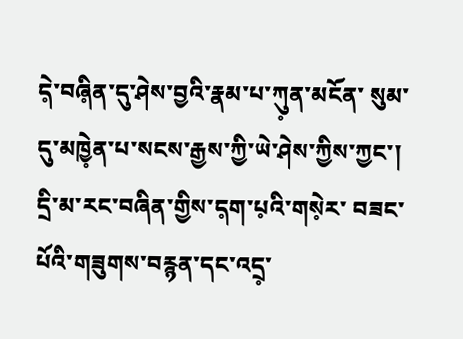དེ༷་བཞི༷ན་དུ་ཤེས་བྱའི་རྣམ་པ་ཀུ༷ན་མངོན་ སུམ་དུ་མཁྱེ༷ན་པ་སངས་རྒྱས་ཀྱི་ཡེ་ཤེས་ཀྱིས་ཀྱང་། དྲི་མ་རང་བཞིན་གྱིས་ད༷ག་པ༷འི་གསེ༷ར་ བཟང་པོའི་གཟུགས་བརྙན་དང་འདྲ༷་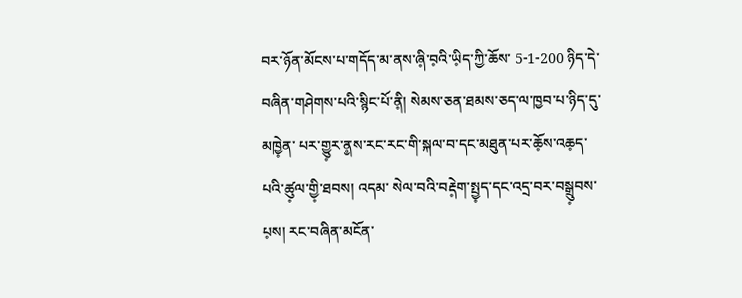བར་ཉོན་མོངས་པ་གདོད་མ་ནས་ཞི༷་བ༷འི་ཡི༷ད་ཀྱི་ཆོས་ 5-1-200 ཉིད་དེ་བཞིན་གཤེགས་པའི་སྙིང་པོ་ནི༷། སེམས་ཅན་ཐམས་ཅད་ལ་ཁྱབ་པ་ཉིད་དུ་མཁྱེ༷ན་ པར་གྱུ༷ར་ན༵ས་རང་རང་གི་སྐལ་བ་དང་མཐུན་པར་ཆོ༷ས་འཆ༷ད་པའི་ཚུ༷ལ་གྱི༷་ཐབས། འདམ་ སེལ་བའི་བརྡེ༷ག་སྤྱ༷ད་དང་འདྲ་བར་བསྒྲུ༷བས་པ༷ས། རང་བཞིན་མངོན་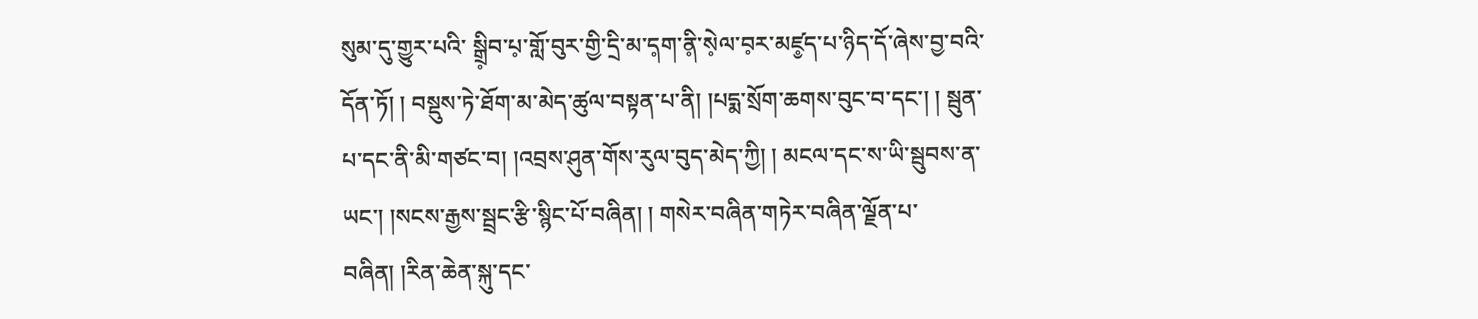སུམ་དུ་གྱུར་པའི་ སྒྲི༷བ་པ༷་གློ་བུར་གྱི་དྲི་མ་ད༷ག་ནི༷་སེ༷ལ་བ༷ར་མཛ༵ད་པ་ཉིད་དོ་ཞེས་བྱ་བའི་དོན་ཏོ། ། བསྡུས་ཏེ་ཐོག་མ་མེད་ཚུལ་བསྟན་པ་ནི། །པདྨ་སྲོག་ཆགས་བུང་བ་དང་། ། སྦུན་པ་དང་ནི་མི་གཙང་བ། །འབྲས་ཤུན་གོས་རུལ་བུད་མེད་ཀྱི། ། མངལ་དང་ས་ཡི་སྦུབས་ན་ཡང་། །སངས་རྒྱས་སྦྲང་རྩི་སྙིང་པོ་བཞིན། ། གསེར་བཞིན་གཏེར་བཞིན་ལྗོན་པ་བཞིན། །རིན་ཆེན་སྐུ་དང་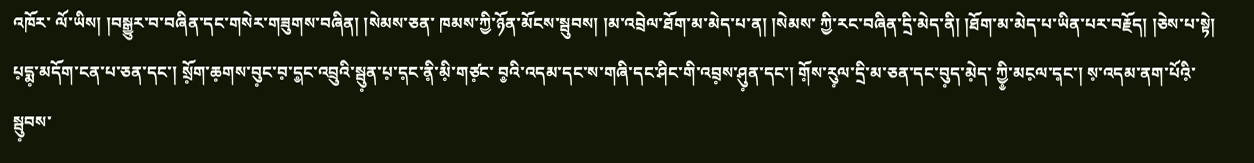འཁོར་ ལོ་ཡིས། །བསྒྱུར་བ་བཞིན་དང་གསེར་གཟུགས་བཞིན། །སེམས་ཅན་ ཁམས་ཀྱི་ཉོན་མོངས་སྦུབས། །མ་འབྲེལ་ཐོག་མ་མེད་པ་ན། །སེམས་ ཀྱི་རང་བཞིན་དྲི་མེད་ནི། །ཐོག་མ་མེད་པ་ཡིན་པར་བརྗོད། །ཅེས་པ་སྟེ། པ༷དྨ༷་མདོག་ངན་པ་ཅན་དང་། སྲོ༷ག་ཆ༷གས་བུ༷ང་བ༷་ད༵ང་འབྲུའི་སྦུ༷ན་པ༷་ད༷ང་ནི༷་མི༷་གཙ༷ང་ བ༵འི་འདམ་དང་ས་གཞི་དང་ཤིང་གི་འབྲ༷ས་ཤུ༷ན་དང་། གོ༷ས་རུ༷ལ་དྲི་མ་ཅན་དང་བུ༷ད་མེ༷ད་ ཀྱི༵་མང༷ལ་ད༷ང་། ས༷་འདམ་ནག་པོའི༷་སྦུ༷བས་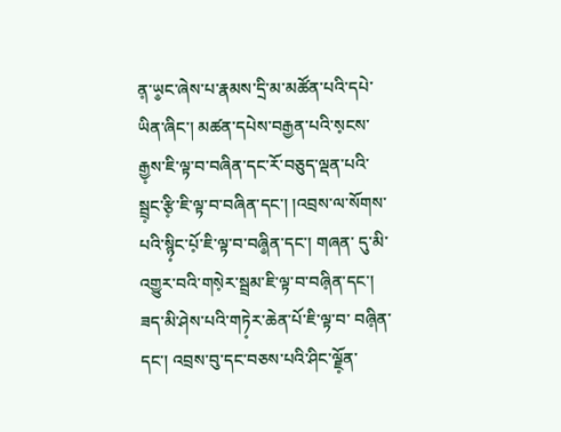ན༷་ཡ༵ང་ཞེས་པ་རྣམས་དྲི་མ་མཚོན་པའི་དཔེ་ ཡིན་ཞིང་། མཚན་དཔེས་བརྒྱན་པའི་ས༷ངས་རྒྱ༷ས་ཇི་ལྟ་བ་བཞིན་དང་རོ་བཅུད་ལྡན་པའི་ སྦྲ༷ང་རྩི༷་ཇི་ལྟ་བ་བཞིན་དང་། །འབྲས་ལ་སོགས་པའི་སྙི༷ང་པོ༷་ཇི་ལྟ་བ་བཞི༵ན་དང་། གཞན་ དུ་མི་འགྱུར་བའི་གསེ༷ར་སྦྲམ་ཇི་ལྟ་བ་བཞི༷ན་དང་། ཟད་མི་ཤེས་པའི་གཏེ༷ར་ཆེན་པོ་ཇི་ལྟ་བ་ བཞི༷ན་དང་། འབྲས་བུ་དང་བཅས་པའི་ཤིང་ལྗོ༷ན་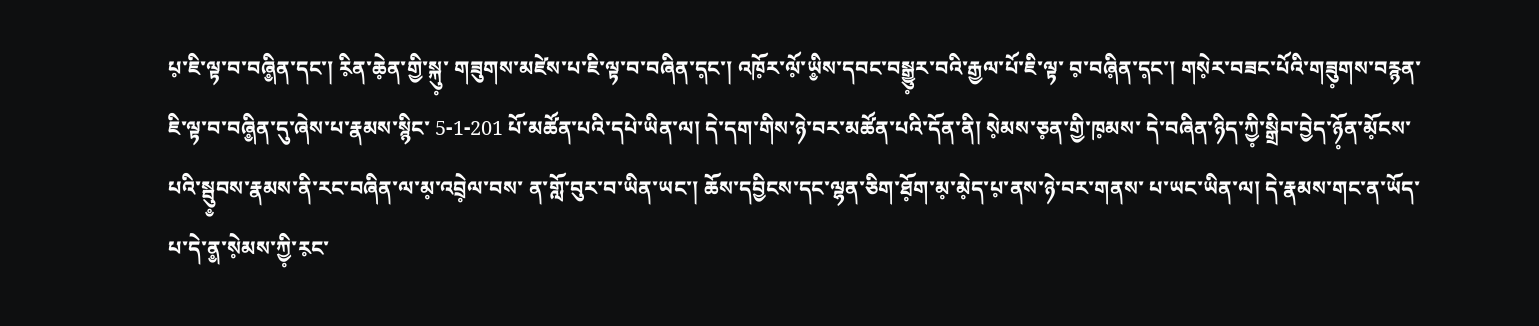པ༷་ཇི་ལྟ་བ་བཞི༵ན་དང་། རི༷ན་ཆེ༷ན་གྱི་སྐུ༷་ གཟུགས་མཛེས་པ་ཇི་ལྟ་བ་བཞིན་ད༷ང་། འཁོ༷ར་ལོ༷་ཡི༵ས་དབང་བསྒྱུ༷ར་བའི་རྒྱལ་པོ་ཇི་ལྟ་ བ༷་བཞི༷ན་ད༷ང་། གསེ༷ར་བཟང་པོའི་གཟུ༷གས་བརྙན་ཇི་ལྟ་བ་བཞི༵ན་དུ་ཞེས་པ་རྣམས་སྙིང་ 5-1-201 པོ་མཚོན་པའི་དཔེ་ཡིན་ལ། དེ་དག་གིས་ཉེ་བར་མཚོན་པའི་དོན་ནི། སེ༷མས་ཅ༷ན་གྱི་ཁ༷མས་ དེ་བཞིན་ཉིད་ཀྱི༷་སྒྲིབ་བྱེད་ཉོ༷ན་མོ༷ངས་པའི་སྦུ༵བས་རྣམས་ནི་རང་བཞིན་ལ་མ༷་འབྲེ༷ལ་བས་ ན་གློ་བུར་བ་ཡིན་ཡང་། ཆོས་དབྱིངས་དང་ལྷན་ཅིག་ཐོ༷ག་མ༷་མེ༷ད་པ༷་ནས་ཉེ་བར་གནས་ པ་ཡང་ཡིན་ལ། དེ་རྣམས་གང་ན་ཡོད་པ་དེ་ན༵་སེ༷མས་ཀྱི༷་ར༷ང་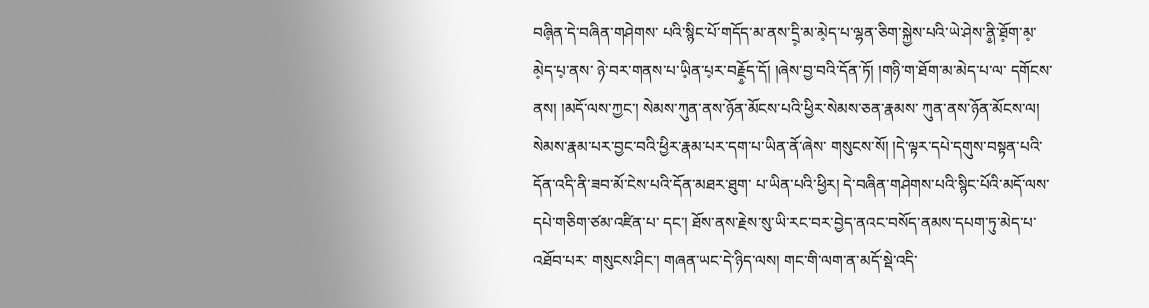བཞི༷ན་དེ་བཞིན་གཤེགས་ པའི་སྙིང་པོ་གདོད་མ་ནས་དྲི༷་མ་མེ༷ད་པ་ལྷན་ཅིག་སྐྱེས་པའི་ཡེ་ཤེས་ནི༵་ཐོ༷ག་མ༷་མེ༷ད་པ༷་ནས་ ཉེ་བར་གནས་པ་ཡི༷ན་པ༷ར་བརྗོ༵ད་དོ། །ཞེས་བྱ་བའི་དོན་ཏོ། །གཉི་ག་ཐོག་མ་མེད་པ་ལ་ དགོངས་ནས། །མདོ་ལས་ཀྱང་། སེམས་ཀུན་ནས་ཉོན་མོངས་པའི་ཕྱིར་སེམས་ཅན་རྣམས་ ཀུན་ནས་ཉོན་མོངས་ལ། སེམས་རྣམ་པར་བྱང་བའི་ཕྱིར་རྣམ་པར་དག་པ་ཡིན་ནོ་ཞེས་ གསུངས་སོ། །དེ་ལྟར་དཔེ་དགུས་བསྟན་པའི་དོན་འདི་ནི་ཟབ་མོ་ངེས་པའི་དོན་མཐར་ཐུག་ པ་ཡིན་པའི་ཕྱིར། དེ་བཞིན་གཤེགས་པའི་སྙིང་པོའི་མདོ་ལས་དཔེ་གཅིག་ཙམ་འཛིན་པ་ དང་། ཐོས་ནས་རྗེས་སུ་ཡི་རང་བར་བྱེད་ནའང་བསོད་ནམས་དཔག་ཏུ་མེད་པ་འཐོབ་པར་ གསུངས་ཤིང་། གཞན་ཡང་དེ་ཉིད་ལས། གང་གི་ལག་ན་མདོ་སྡེ་འདི་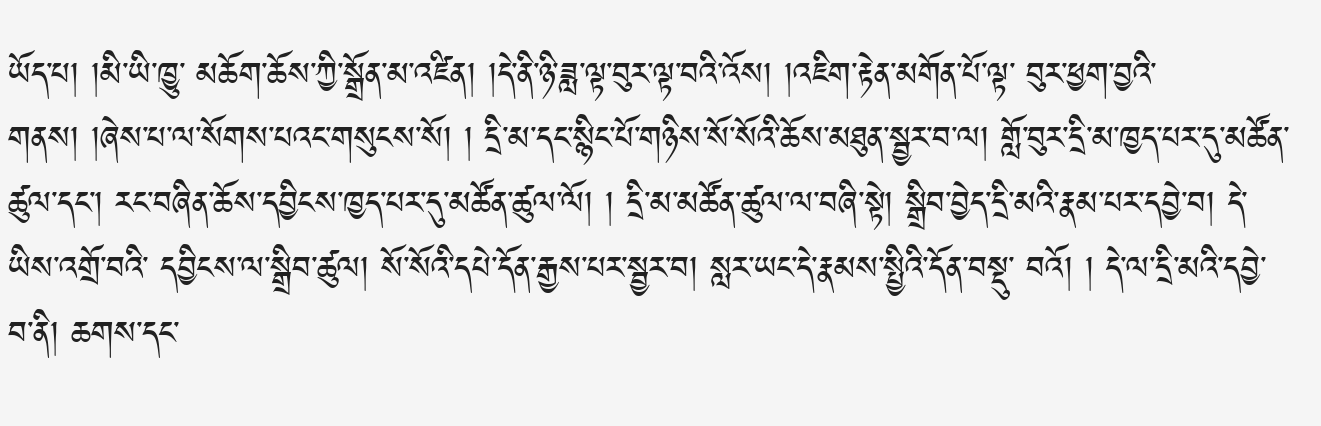ཡོད་པ། །མི་ཡི་ཁྱུ་ མཆོག་ཆོས་ཀྱི་སྒྲོན་མ་འཛིན། །དེ་ནི་ཉི་ཟླ་ལྟ་བུར་ལྟ་བའི་འོས། །འཇིག་རྟེན་མགོན་པོ་ལྟ་ བུར་ཕྱག་བྱའི་གནས། །ཞེས་པ་ལ་སོགས་པའང་གསུངས་སོ། ། དྲི་མ་དང་སྙིང་པོ་གཉིས་སོ་སོའི་ཆོས་མཐུན་སྦྱར་བ་ལ། གློ་བུར་དྲི་མ་ཁྱད་པར་དུ་མཚོན་ ཚུལ་དང་། རང་བཞིན་ཆོས་དབྱིངས་ཁྱད་པར་དུ་མཚོན་ཚུལ་ལོ། ། དྲི་མ་མཚོན་ཚུལ་ལ་བཞི་སྟེ། སྒྲིབ་བྱེད་དྲི་མའི་རྣམ་པར་དབྱེ་བ། དེ་ཡིས་འགྲོ་བའི་ དབྱིངས་ལ་སྒྲིབ་ཚུལ། སོ་སོའི་དཔེ་དོན་རྒྱས་པར་སྦྱར་བ། སླར་ཡང་དེ་རྣམས་སྤྱིའི་དོན་བསྡུ་ བའོ། ། དེ་ལ་དྲི་མའི་དབྱེ་བ་ནི། ཆགས་དང་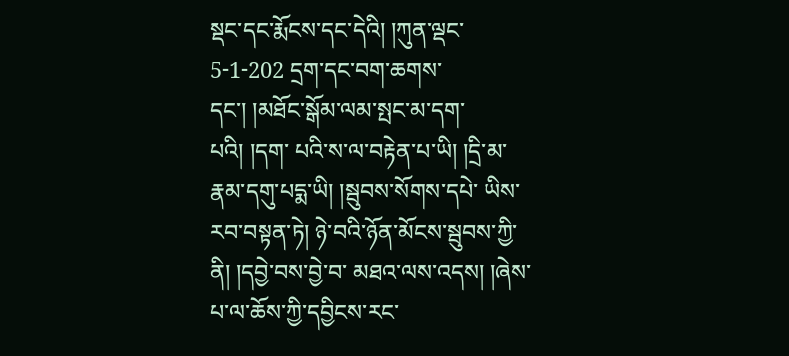སྡང་དང་རྨོངས་དང་དེའི། །ཀུན་ལྡང་ 5-1-202 དྲག་དང་བག་ཆགས་དང་། །མཐོང་སྒོམ་ལམ་སྤང་མ་དག་པའི། །དག་ པའི་ས་ལ་བརྟེན་པ་ཡི། །དྲི་མ་རྣམ་དགུ་པདྨ་ཡི། །སྦུབས་སོགས་དཔེ་ ཡིས་རབ་བསྟན་ཏེ། ཉེ་བའི་ཉོན་མོངས་སྦུབས་ཀྱི་ནི། །དབྱེ་བས་བྱེ་བ་ མཐའ་ལས་འདས། །ཞེས་པ་ལ་ཆོས་ཀྱི་དབྱིངས་རང་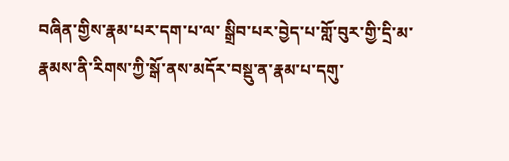བཞིན་གྱིས་རྣམ་པར་དག་པ་ལ་ སྒྲིབ་པར་བྱེད་པ་གློ་བུར་གྱི་དྲི་མ་རྣམས་ནི་རིགས་ཀྱི་སྒོ་ནས་མདོར་བསྡུ་ན་རྣམ་པ་དགུ་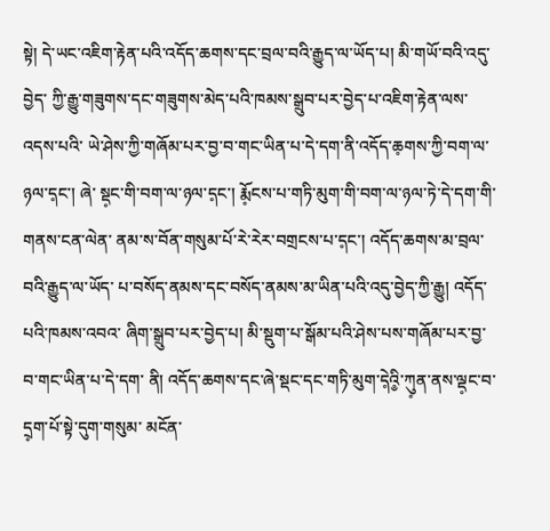སྟེ། དེ་ཡང་འཇིག་རྟེན་པའི་འདོད་ཆགས་དང་བྲལ་བའི་རྒྱུད་ལ་ཡོད་པ། མི་གཡོ་བའི་འདུ་བྱེད་ ཀྱི་རྒྱུ་གཟུགས་དང་གཟུགས་མེད་པའི་ཁམས་སྒྲུབ་པར་བྱེད་པ་འཇིག་རྟེན་ལས་འདས་པའི་ ཡེ་ཤེས་ཀྱི་གཞོམ་པར་བྱ་བ་གང་ཡིན་པ་དེ་དག་ནི་འདོད་ཆ༷གས་ཀྱི་བག་ལ་ཉལ་ད༷ང་། ཞེ་ སྡ༷ང་གི་བག་ལ་ཉལ་ད༷ང་། རྨོ༷ངས་པ་གཏི་མུག་གི་བག་ལ་ཉལ་ཏེ་དེ་དག་གི་གནས་ངན་ལེན་ ནམ་ས་བོན་གསུམ་པོ་རེ་རེར་བགྲངས་པ་ད༷ང་། འདོད་ཆགས་མ་བྲལ་བའི་རྒྱུད་ལ་ཡོད་ པ་བསོད་ནམས་དང་བསོད་ནམས་མ་ཡིན་པའི་འདུ་བྱེད་ཀྱི་རྒྱུ། འདོད་པའི་ཁམས་འབའ་ ཞིག་སྒྲུབ་པར་བྱེད་པ། མི་སྡུག་པ་སྒོམ་པའི་ཤེས་པས་གཞོམ་པར་བྱ་བ་གང་ཡིན་པ་དེ་དག་ ནི། འདོད་ཆགས་དང་ཞེ་སྡང་དང་གཏི་མུག་དེ༷འི༵་ཀུ༷ན་ནས་ལྡ༷ང་བ་དྲ༷ག་པོ་སྟེ་དུག་གསུམ་ མངོན་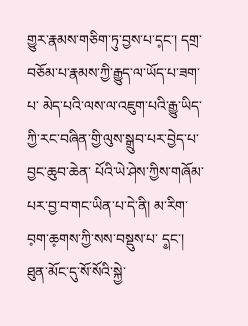གྱུར་རྣམས་གཅིག་ཏུ་བྱས་པ་ད༷ང་། དགྲ་བཅོམ་པ་རྣམས་ཀྱི་རྒྱུད་ལ་ཡོད་པ་ཟག་པ་ མེད་པའི་ལས་ལ་འཇུག་པའི་རྒྱུ་ཡིད་ཀྱི་རང་བཞིན་གྱི་ལུས་སྒྲུབ་པར་བྱེད་པ་བྱང་ཆུབ་ཆེན་ པོའི་ཡེ་ཤེས་ཀྱིས་གཞོམ་པར་བྱ་བ་གང་ཡིན་པ་དེ་ནི། མ་རིག་བ༷ག་ཆ༷གས་ཀྱི་སས་བསྡུས་པ་ ད༵ང་། ཐུན་མོང་དུ་སོ་སོའི་སྐྱེ་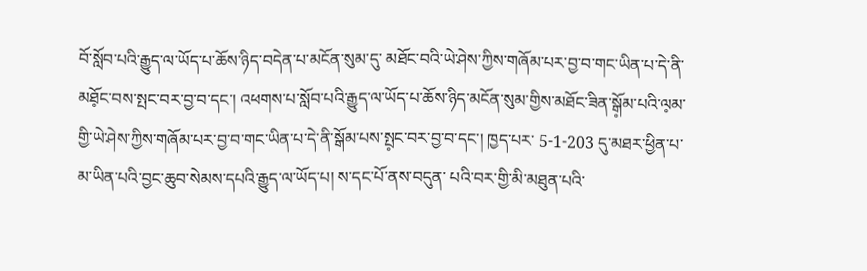བོ་སློབ་པའི་རྒྱུད་ལ་ཡོད་པ་ཆོས་ཉིད་བདེན་པ་མངོན་སུམ་དུ་ མཐོང་བའི་ཡེ་ཤེས་ཀྱིས་གཞོམ་པར་བྱ་བ་གང་ཡིན་པ་དེ་ནི་མཐོ༷ང་བས་སྤང་བར་བྱ་བ་དང་། འཕགས་པ་སློབ་པའི་རྒྱུད་ལ་ཡོད་པ་ཆོས་ཉིད་མངོན་སུམ་གྱིས་མཐོང་ཟིན་སྒོ༷མ་པའི་ལ༷མ་ གྱི་ཡེ་ཤེས་ཀྱིས་གཞོམ་པར་བྱ་བ་གང་ཡིན་པ་དེ་ནི་སྒོམ་པས་སྤ༷ང་བར་བྱ་བ་དང་། ཁྱད་པར་ 5-1-203 དུ་མཐར་ཕྱིན་པ་མ་ཡིན་པའི་བྱང་ཆུབ་སེམས་དཔའི་རྒྱུད་ལ་ཡོད་པ། ས་དང་པོ་ནས་བདུན་ པའི་བར་གྱི་མི་མཐུན་པའི་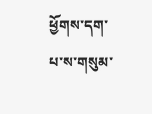ཕྱོགས་དག་པ་ས་གསུམ་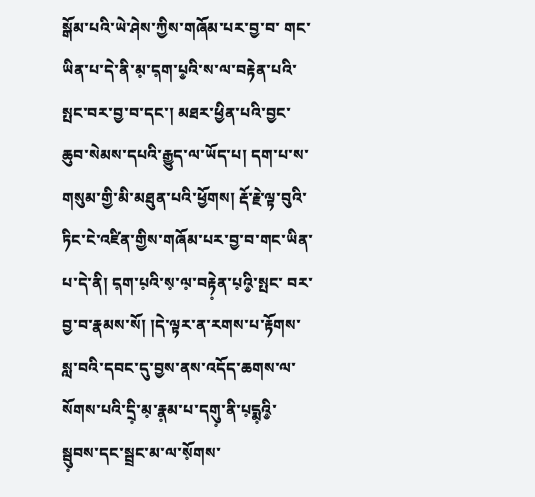སྒོམ་པའི་ཡེ་ཤེས་ཀྱིས་གཞོམ་པར་བྱ་བ་ གང་ཡིན་པ་དེ་ནི་མ༷་ད༷ག་པ༵འི་ས་ལ་བརྟེན་པའི་སྤང་བར་བྱ་བ་དང་། མཐར་ཕྱིན་པའི་བྱང་ ཆུབ་སེམས་དཔའི་རྒྱུད་ལ་ཡོད་པ། དག་པ་ས་གསུམ་གྱི་མི་མཐུན་པའི་ཕྱོགས། རྡོ་རྗེ་ལྟ་བུའི་ ཏིང་ངེ་འཛིན་གྱིས་གཞོམ་པར་བྱ་བ་གང་ཡིན་པ་དེ་ནི། ད༷ག་པ༷འི་ས༷་ལ༷་བརྟེ༷ན་པ༷འི༵་སྤང་ བར་བྱ་བ་རྣམས་སོ། །དེ་ལྟར་ན་རགས་པ་རྟོགས་སླ་བའི་དབང་དུ་བྱས་ནས་འདོད་ཆགས་ལ་ སོགས་པའི་དྲི༷་མ༷་རྣ༷མ་པ་དགུ༷་ནི་པ༷དྨ༷འི༵་སྦུ༷བས་དང་སྦྲང་མ་ལ་སོ༷གས་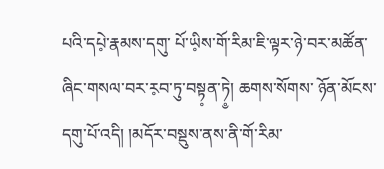པའི་དཔེ༷་རྣམས་དགུ་ པོ་ཡི༷ས་གོ་རིམ་ཇི་ལྟར་ཉེ་བར་མཚོན་ཞིང་གསལ་བར་ར༷བ་ཏུ་བསྟ༷ན་ཏེ༵། ཆགས་སོགས་ ཉོན་མོངས་དགུ་པོ་འདི། །མདོར་བསྡུས་ནས་ནི་གོ་རིམ་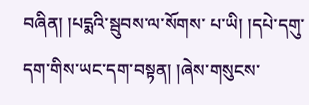བཞིན། །པདྨའི་སྦུབས་ལ་སོགས་ པ་ཡི། །དཔེ་དགུ་དག་གིས་ཡང་དག་བསྟན། །ཞེས་གསུངས་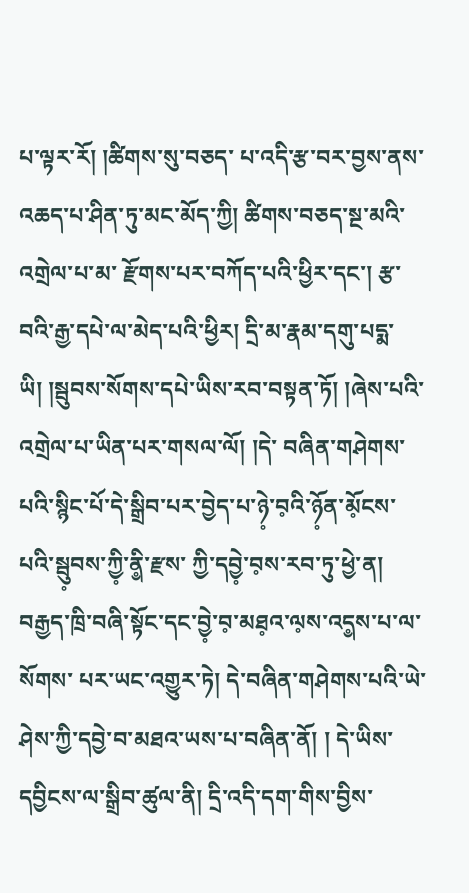པ་ལྟར་རོ། །ཚིགས་སུ་བཅད་ པ་འདི་རྩ་བར་བྱས་ནས་འཆད་པ་ཤིན་ཏུ་མང་མོད་ཀྱི། ཚིགས་བཅད་སྔ་མའི་འགྲེལ་པ་མ་ རྫོགས་པར་བཀོད་པའི་ཕྱིར་དང་། རྩ་བའི་རྒྱ་དཔེ་ལ་མེད་པའི་ཕྱིར། དྲི་མ་རྣམ་དགུ་པདྨ་ ཡི། །སྦུབས་སོགས་དཔེ་ཡིས་རབ་བསྟན་ཏོ། །ཞེས་པའི་འགྲེལ་པ་ཡིན་པར་གསལ་ལོ། །དེ་ བཞིན་གཤེགས་པའི་སྙིང་པོ་དེ་སྒྲིབ་པར་བྱེད་པ་ཉེ༷་བ༷འི་ཉོ༷ན་མོ༷ངས་པའི་སྦུ༷བས་ཀྱི༷་ནི༵་རྫས་ ཀྱི་དབྱེ༷་བ༷ས་རབ་ཏུ་ཕྱེ་ན། བརྒྱད་ཁྲི་བཞི་སྟོང་དང་བྱེ༷་བ༷་མཐ༷འ་ལ༷ས་འད༵ས་པ་ལ་སོགས་ པར་ཡང་འགྱུར་ཏེ། དེ་བཞིན་གཤེགས་པའི་ཡེ་ཤེས་ཀྱི་དབྱེ་བ་མཐའ་ཡས་པ་བཞིན་ནོ། ། དེ་ཡིས་དབྱིངས་ལ་སྒྲིབ་ཚུལ་ནི། དྲི་འདི་དག་གིས་བྱིས་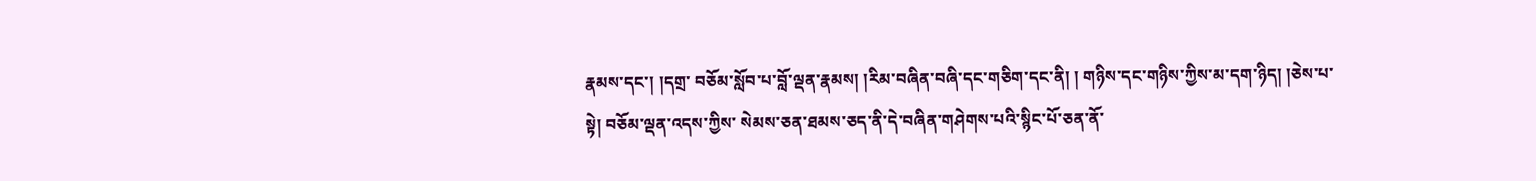རྣམས་དང་། །དགྲ་ བཅོམ་སློབ་པ་བློ་ལྡན་རྣམས། །རིམ་བཞིན་བཞི་དང་གཅིག་དང་ནི། ། གཉིས་དང་གཉིས་ཀྱིས་མ་དག་ཉིད། །ཅེས་པ་སྟེ། བཅོམ་ལྡན་འདས་ཀྱིས་ སེམས་ཅན་ཐམས་ཅད་ནི་དེ་བཞིན་གཤེགས་པའི་སྙིང་པོ་ཅན་ནོ་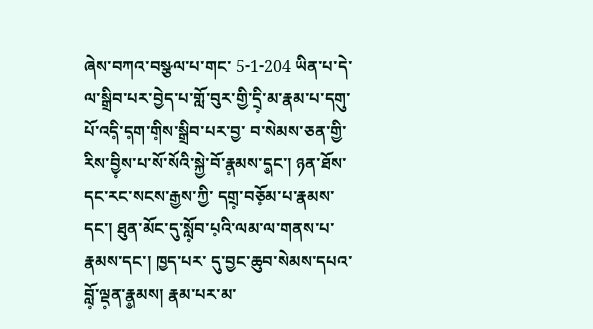ཞེས་བཀའ་བསྩལ་པ་གང་ 5-1-204 ཡིན་པ་དེ་ལ་སྒྲིབ་པར་བྱེད་པ་གློ་བུར་གྱི་དྲི༷་མ་རྣམ་པ་དགུ་པོ་འདི༷་ད༷ག་གི༷ས་སྒྲིབ་པར་བྱ་ བ་སེམས་ཅན་གྱི་རིས་བྱི༷ས་པ་སོ་སོའི་སྐྱེ་བོ་རྣ༷མས་ད༵ང་། ཉན་ཐོས་དང་རང་སངས་རྒྱས་ཀྱི་ དགྲ༷་བཅོ༷མ་པ་རྣམས་དང་། ཐུན་མོང་དུ་སློ༷བ་པ༷འི་ལམ་ལ་གནས་པ་རྣམས་དང་། ཁྱད་པར་ དུ་བྱང་ཆུབ་སེམས་དཔའ་བློ༷་ལྡ༷ན་རྣ༵མས། རྣམ་པར་མ་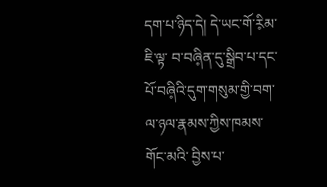དག་པ་ཉིད་དེ། དེ་ཡང་གོ་རི༷མ་ཇི་ལྟ་ བ་བཞི༷ན་དུ་སྒྲིབ་པ་དང་པོ་བཞི༷འི་དུག་གསུམ་གྱི་བག་ལ་ཉལ་རྣམས་ཀྱིས་ཁམས་གོང་མའི་ བྱིས་པ་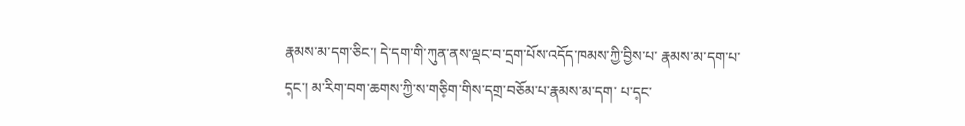རྣམས་མ་དག་ཅིང་། དེ་དག་གི་ཀུན་ནས་ལྡང་བ་དྲག་པོས་འདོད་ཁམས་ཀྱི་བྱིས་པ་ རྣམས་མ་དག་པ་ད༷ང་། མ་རིག་བག་ཆགས་ཀྱི་ས་གཅི༷ག་གིས་དགྲ་བཅོམ་པ་རྣམས་མ་དག་ པ་ད༷ང་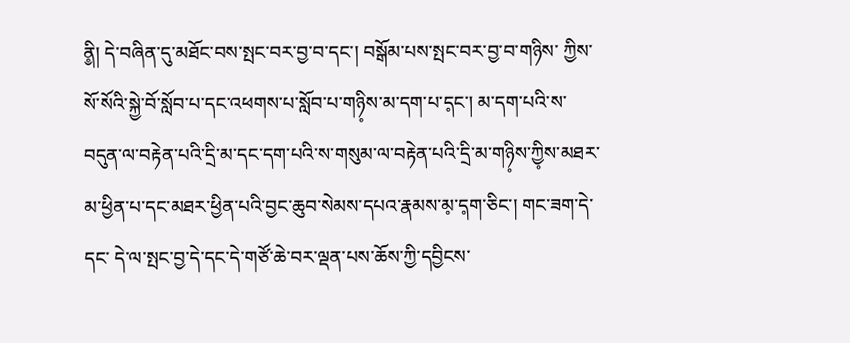ནི༵། དེ་བཞིན་དུ་མཐོང་བས་སྤང་བར་བྱ་བ་དང་། བསྒོམ་པས་སྤང་བར་བྱ་བ་གཉིས་ ཀྱིས་སོ་སོའི་སྐྱེ་བོ་སློབ་པ་དང་འཕགས་པ་སློབ་པ་གཉི༷ས་མ་དག་པ་ད༷ང་། མ་དག་པའི་ས་ བདུན་ལ་བརྟེན་པའི་དྲི་མ་དང་དག་པའི་ས་གསུམ་ལ་བརྟེན་པའི་དྲི་མ་གཉི༷ས་ཀྱི༷ས་མཐར་ མ་ཕྱིན་པ་དང་མཐར་ཕྱིན་པའི་བྱང་ཆུབ་སེམས་དཔའ་རྣམས་མ༷་ད༷ག་ཅིང་། གང་ཟག་དེ་དང་ དེ་ལ་སྤང་བྱ་དེ་དང་དེ་གཙོ་ཆེ་བར་ལྡན་པས་ཆོས་ཀྱི་དབྱིངས་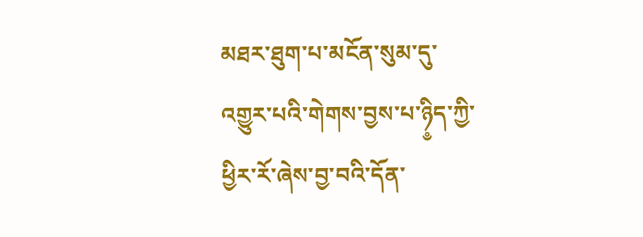མཐར་ཐུག་པ་མངོན་སུམ་དུ་ འགྱུར་པའི་གེགས་བྱས་པ་ཉི༵ད་ཀྱི་ཕྱིར་རོ་ཞེས་བྱ་བའི་དོན་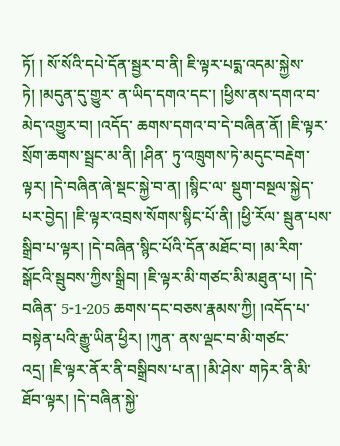ཏོ། ། སོ་སོའི་དཔེ་དོན་སྦྱར་བ་ནི། ཇི་ལྟར་པདྨ་འདམ་སྐྱེས་ཏེ། །མདུན་དུ་གྱུར་ ན་ཡིད་དགའ་དང་། །ཕྱིས་ནས་དགའ་བ་མེད་འགྱུར་བ། །འདོད་ ཆགས་དགའ་བ་དེ་བཞིན་ནོ། །ཇི་ལྟར་སྲོག་ཆགས་སྦྲང་མ་ནི། །ཤིན་ ཏུ་འཁྲུགས་ཏེ་མདུང་བརྡེག་ལྟར། །དེ་བཞིན་ཞེ་སྡང་སྐྱེ་བ་ན། །སྙིང་ལ་ སྡུག་བསྔལ་སྐྱེད་པར་བྱེད། །ཇི་ལྟར་འབྲས་སོགས་སྙིང་པོ་ནི། །ཕྱི་རོལ་ སྦུན་པས་སྒྲིབ་པ་ལྟར། །དེ་བཞིན་སྙིང་པོའི་དོན་མཐོང་བ། །མ་རིག་ སྒོངའི་སྦུབས་ཀྱིས་སྒྲིབ། །ཇི་ལྟར་མི་གཙང་མི་མཐུན་པ། །དེ་བཞིན་ 5-1-205 ཆགས་དང་བཅས་རྣམས་ཀྱི། །འདོད་པ་བསྟེན་པའི་རྒྱུ་ཡིན་ཕྱིར། །ཀུན་ ནས་ལྡང་བ་མི་གཙང་འདྲ། །ཇི་ལྟར་ནོར་ནི་བསྒྲིབས་པ་ན། །མི་ཤེས་ གཏེར་ནི་མི་ཐོབ་ལྟར། །དེ་བཞིན་སྐྱེ་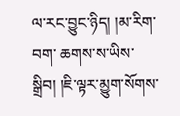ལ་རང་བྱུང་ཉིད། །མ་རིག་བག་ ཆགས་ས་ཡིས་སྒྲིབ། །ཇི་ལྟར་མྱུག་སོགས་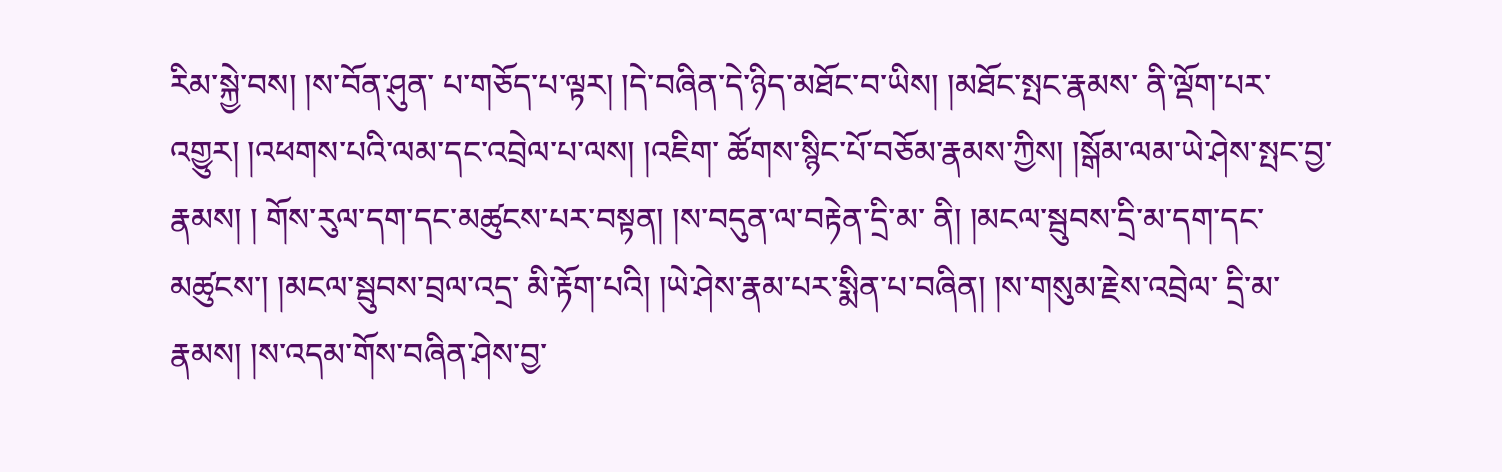རིམ་སྐྱེ་བས། །ས་བོན་ཤུན་ པ་གཅོད་པ་ལྟར། །དེ་བཞིན་དེ་ཉིད་མཐོང་བ་ཡིས། །མཐོང་སྤང་རྣམས་ ནི་ལྡོག་པར་འགྱུར། །འཕགས་པའི་ལམ་དང་འབྲེལ་པ་ལས། །འཇིག་ ཚོགས་སྙིང་པོ་བཅོམ་རྣམས་ཀྱིས། །སྒོམ་ལམ་ཡེ་ཤེས་སྤང་བྱ་རྣམས། ། གོས་རུལ་དག་དང་མཚུངས་པར་བསྟན། །ས་བདུན་ལ་བརྟེན་དྲི་མ་ ནི། །མངལ་སྦུབས་དྲི་མ་དག་དང་མཚུངས་། །མངལ་སྦུབས་བྲལ་འདྲ་ མི་རྟོག་པའི། །ཡེ་ཤེས་རྣམ་པར་སྨིན་པ་བཞིན། །ས་གསུམ་རྗེས་འབྲེལ་ དྲི་མ་རྣམས། །ས་འདམ་གོས་བཞིན་ཤེས་བྱ་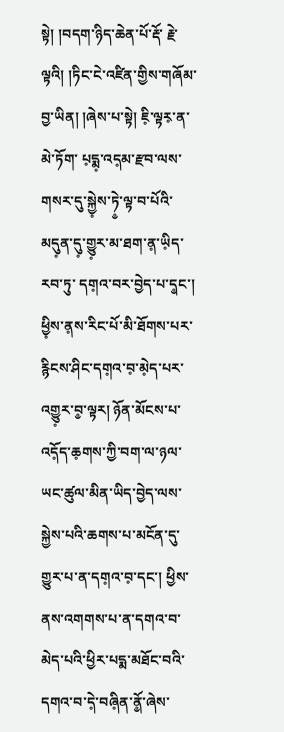སྟེ། །བདག་ཉིད་ཆེན་པོ་རྡོ་ རྗེ་ལྟའི། །ཏིང་ངེ་འཛིན་གྱིས་གཞོམ་བྱ་ཡིན། །ཞེས་པ་སྟེ། ཇི༷་ལྟར༷་ན་མེ་ཏོག་ པ༷དྨ༷་འད༷མ་རྫབ་ལས་གསར་དུ་སྐྱེ༷ས་ཏེ༵་ལྟ་བ་པོའི་མདུ༷ན་དུ༷་གྱུ༷ར་མ་ཐག་ན༷་ཡི༷ད་རབ་ཏུ་ དག༷འ་བར་བྱེད་པ་ད༵ང་། ཕྱི༷ས་ན༷ས་རིང་པོ་མི་ཐོགས་པར་རྙིངས་ཤིང་དག༷འ་བ༷་མེ༷ད་པར་ འགྱུ༷ར་བ༵་ལྟར། ཉོན་མོངས་པ་འདོ༷ད་ཆ༷གས་ཀྱི་བག་ལ་ཉལ་ཡང་ཚུལ་མིན་ཡིད་བྱེད་ལས་ སྐྱེས་པའི་ཆགས་པ་མངོན་དུ་གྱུར་པ་ན་དག༷འ་བ༷་དང་། ཕྱིས་ནས་འགགས་པ་ན་དགའ་བ་ མེད་པའི་ཕྱིར་པདྨ་མཐོང་བའི་དགའ་བ་དེ༷་བཞི༷ན་ནོ༵་ཞེས་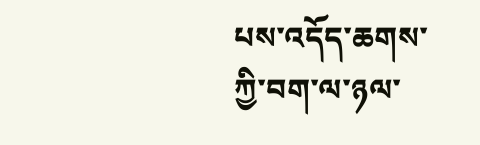པས་འདོད་ཆགས་ཀྱི་བག་ལ་ཉལ་